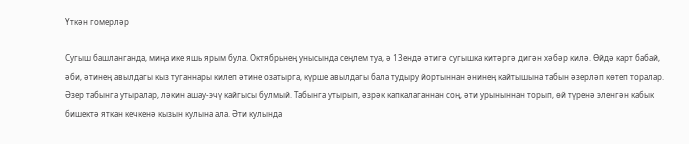Үткән гомерләр

Сугыш башланганда, миңа ике яшь ярым була. Октябрьнең унысында сеңлем туа, ә 13ендә әтигә сугышка китәргә дигән хәбәр килә. Өйдә карт бабай, әби, әтинең авылдагы кыз туганнары килеп әтине озатырга, күрше авылдагы бала тудыру йортыннан әнинең кайтышына табын әзерләп көтеп торалар. Әзер табынга утыралар, ләкин ашау-эчү кайгысы булмый. Табынга утырып, әзрәк капкалаганнан соң, әти урыныннан торып, өй түренә эленгән кабык бишектә яткан кечкенә кызын кулына ала. Әти кулында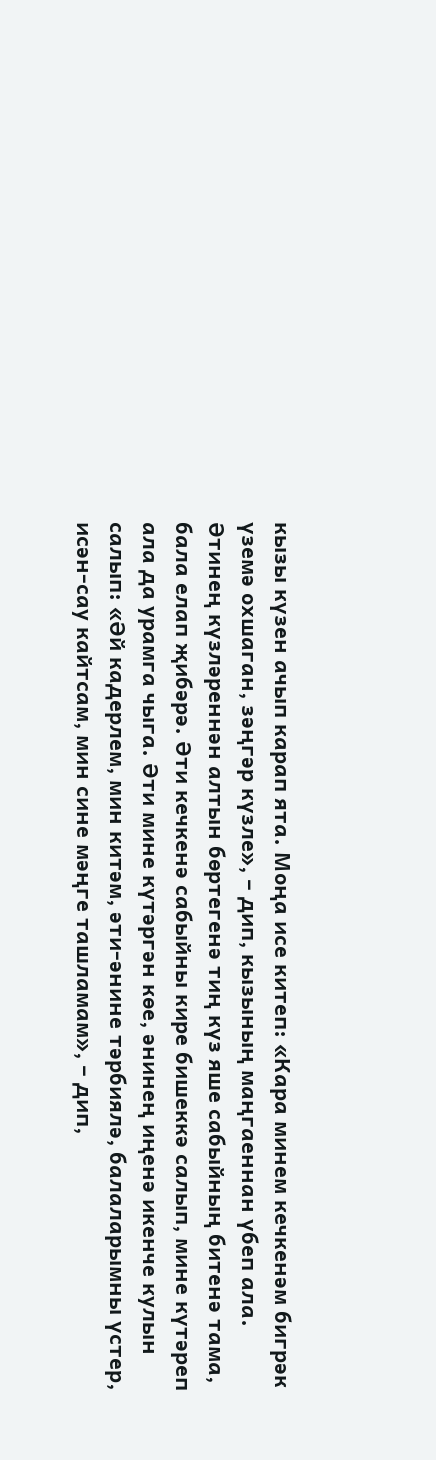кызы күзен ачып карап ята. Моңа исе китеп: «Кара минем кечкенәм бигрәк үземә охшаган, зәңгәр күзле», – дип, кызының маңгаеннан үбеп ала. Әтинең күзләреннән алтын бөртегенә тиң күз яше сабыйның битенә тама, бала елап җибәрә. Әти кечкенә сабыйны кире бишеккә салып, мине күтәреп ала да урамга чыга. Әти мине күтәргән көе, әнинең иңенә икенче кулын салып: «Әй кадерлем, мин китәм, әти-әнине тәрбиялә, балаларымны үстер, исән-сау кайтсам, мин сине мәңге ташламам», – дип,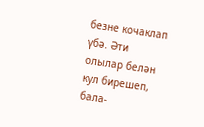безне кочаклап үбә. Әти олылар белән кул бирешеп, бала-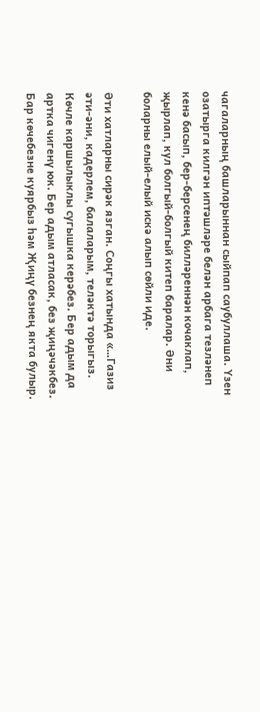чагаларның башларыннан сыйпап саубуллаша. Үзен озатырга килгән иптәшләре белән арбага тезләнеп кенә басып, бер-берсенең билләреннән кочаклап, җырлап, кул болгый-болгый китеп баралар. Әни боларны елый-елый искә алып сөйли иде.

Әти хатларны сирәк язган. Соңгы хатында «…Газиз әти-әни, кадерлем, балаларым, теләктә торыгыз. Көчле каршылыклы сугышка керәбез. Бер адым да артка чигенү юк. Бер адым атласак, без җиңәчәкбез. Бар көчебезне куярбыз һәм Җиңү безнең якта булыр.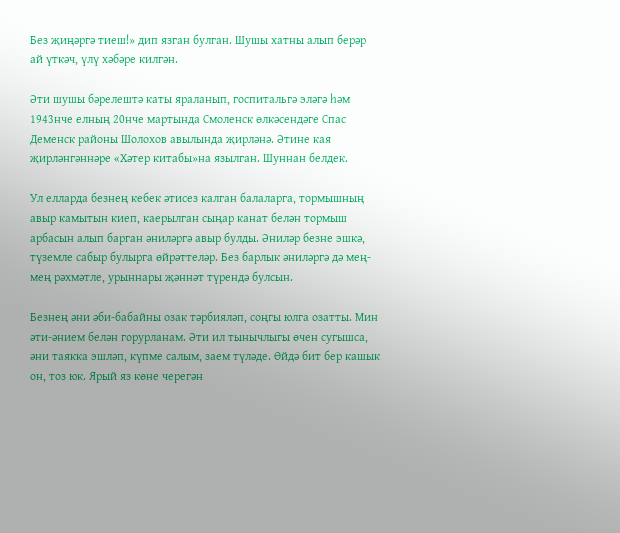Без җиңәргә тиеш!» дип язган булган. Шушы хатны алып берәр ай үткәч, үлү хәбәре килгән.

Әти шушы бәрелештә каты яраланып, госпитальгә эләгә һәм 1943нче елның 20нче мартында Смоленск өлкәсендәге Спас Деменск районы Шолохов авылында җирләнә. Әтине кая җирләнгәннәре «Хәтер китабы»на язылган. Шуннан белдек.

Ул елларда безнең кебек әтисез калган балаларга, тормышның авыр камытын киеп, каерылган сыңар канат белән тормыш арбасын алып барган әниләргә авыр булды. Әниләр безне эшкә, түземле сабыр булырга өйрәттеләр. Без барлык әниләргә дә мең-мең рәхмәтле, урыннары җәннәт түрендә булсын.

Безнең әни әби-бабайны озак тәрбияләп, соңгы юлга озатты. Мин әти-әнием белән горурланам. Әти ил тынычлыгы өчен сугышса, әни таякка эшләп, күпме салым, заем түләде. Өйдә бит бер кашык он, тоз юк. Ярый яз көне черегән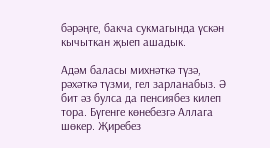бәрәңге, бакча сукмагында үскән кычыткан җыеп ашадык.

Адәм баласы михнәткә түзә, рәхәткә түзми, гел зарланабыз. Ә бит әз булса да пенсиябез килеп тора. Бүгенге көнебезгә Аллага шөкер. Җиребез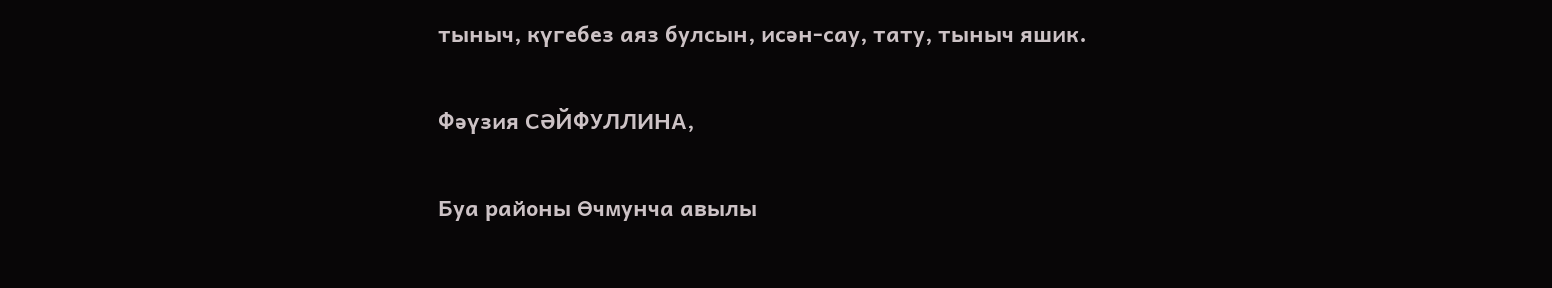тыныч, күгебез аяз булсын, исән-сау, тату, тыныч яшик.

Фәүзия СӘЙФУЛЛИНА,

Буа районы Өчмунча авылы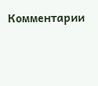Комментарии